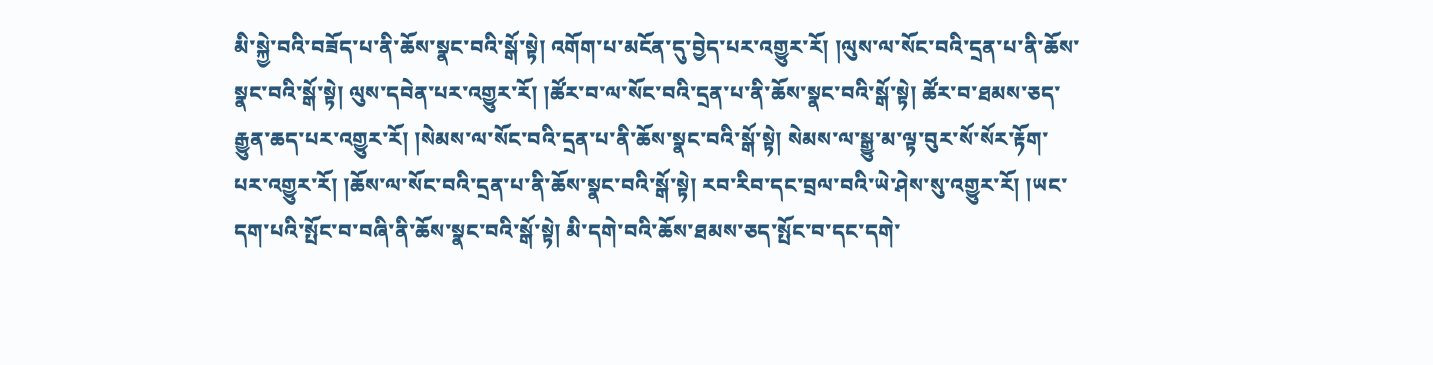མི་སྐྱེ་བའི་བཟོད་པ་ནི་ཆོས་སྣང་བའི་སྒོ་སྟེ། འགོག་པ་མངོན་དུ་བྱེད་པར་འགྱུར་རོ། །ལུས་ལ་སོང་བའི་དྲན་པ་ནི་ཆོས་སྣང་བའི་སྒོ་སྟེ། ལུས་དབེན་པར་འགྱུར་རོ། །ཚོར་བ་ལ་སོང་བའི་དྲན་པ་ནི་ཆོས་སྣང་བའི་སྒོ་སྟེ། ཚོར་བ་ཐམས་ཅད་རྒྱུན་ཆད་པར་འགྱུར་རོ། །སེམས་ལ་སོང་བའི་དྲན་པ་ནི་ཆོས་སྣང་བའི་སྒོ་སྟེ། སེམས་ལ་སྒྱུ་མ་ལྟ་བུར་སོ་སོར་རྟོག་པར་འགྱུར་རོ། །ཆོས་ལ་སོང་བའི་དྲན་པ་ནི་ཆོས་སྣང་བའི་སྒོ་སྟེ། རབ་རིབ་དང་བྲལ་བའི་ཡེ་ཤེས་སུ་འགྱུར་རོ། །ཡང་དག་པའི་སྤོང་བ་བཞི་ནི་ཆོས་སྣང་བའི་སྒོ་སྟེ། མི་དགེ་བའི་ཆོས་ཐམས་ཅད་སྤོང་བ་དང་དགེ་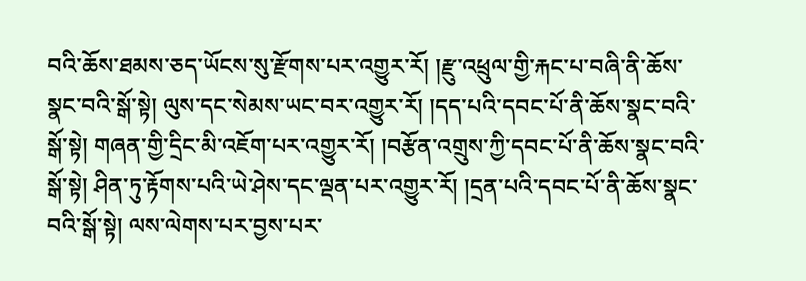བའི་ཆོས་ཐམས་ཅད་ཡོངས་སུ་རྫོགས་པར་འགྱུར་རོ། །རྫུ་འཕྲུལ་གྱི་རྐང་པ་བཞི་ནི་ཆོས་སྣང་བའི་སྒོ་སྟེ། ལུས་དང་སེམས་ཡང་བར་འགྱུར་རོ། །དད་པའི་དབང་པོ་ནི་ཆོས་སྣང་བའི་སྒོ་སྟེ། གཞན་གྱི་དྲིང་མི་འཇོག་པར་འགྱུར་རོ། །བརྩོན་འགྲུས་ཀྱི་དབང་པོ་ནི་ཆོས་སྣང་བའི་སྒོ་སྟེ། ཤིན་ཏུ་རྟོགས་པའི་ཡེ་ཤེས་དང་ལྡན་པར་འགྱུར་རོ། །དྲན་པའི་དབང་པོ་ནི་ཆོས་སྣང་བའི་སྒོ་སྟེ། ལས་ལེགས་པར་བྱས་པར་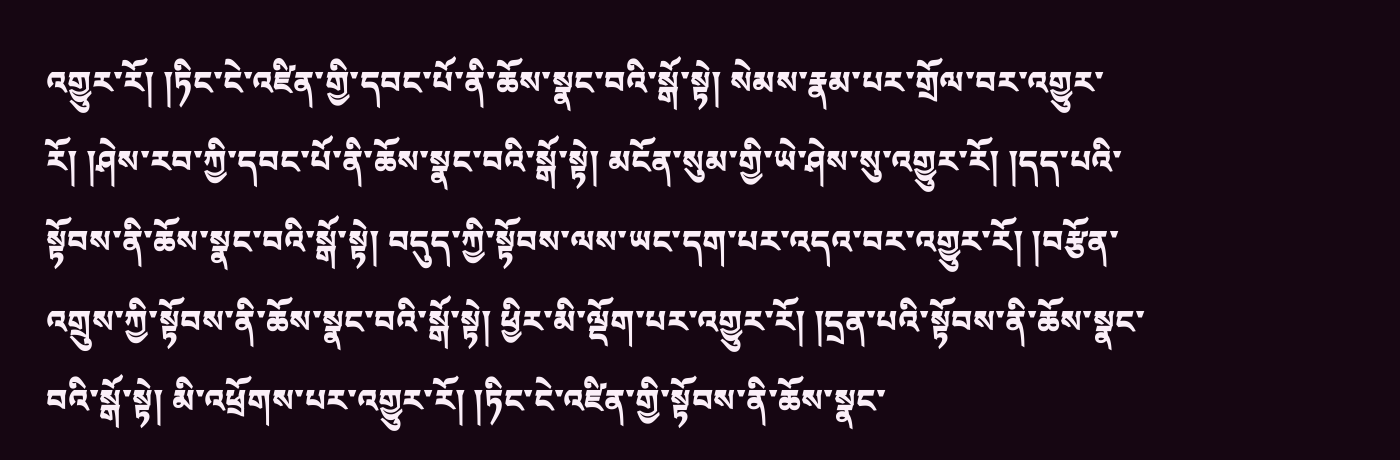འགྱུར་རོ། །ཏིང་ངེ་འཛིན་གྱི་དབང་པོ་ནི་ཆོས་སྣང་བའི་སྒོ་སྟེ། སེམས་རྣམ་པར་གྲོལ་བར་འགྱུར་རོ། །ཤེས་རབ་ཀྱི་དབང་པོ་ནི་ཆོས་སྣང་བའི་སྒོ་སྟེ། མངོན་སུམ་གྱི་ཡེ་ཤེས་སུ་འགྱུར་རོ། །དད་པའི་སྟོབས་ནི་ཆོས་སྣང་བའི་སྒོ་སྟེ། བདུད་ཀྱི་སྟོབས་ལས་ཡང་དག་པར་འདའ་བར་འགྱུར་རོ། །བརྩོན་འགྲུས་ཀྱི་སྟོབས་ནི་ཆོས་སྣང་བའི་སྒོ་སྟེ། ཕྱིར་མི་ལྡོག་པར་འགྱུར་རོ། །དྲན་པའི་སྟོབས་ནི་ཆོས་སྣང་བའི་སྒོ་སྟེ། མི་འཕྲོགས་པར་འགྱུར་རོ། །ཏིང་ངེ་འཛིན་གྱི་སྟོབས་ནི་ཆོས་སྣང་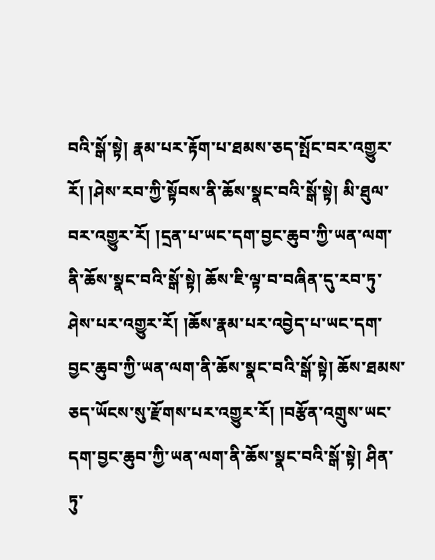བའི་སྒོ་སྟེ། རྣམ་པར་རྟོག་པ་ཐམས་ཅད་སྤོང་བར་འགྱུར་རོ། །ཤེས་རབ་ཀྱི་སྟོབས་ནི་ཆོས་སྣང་བའི་སྒོ་སྟེ། མི་ཐུལ་བར་འགྱུར་རོ། །དྲན་པ་ཡང་དག་བྱང་ཆུབ་ཀྱི་ཡན་ལག་ནི་ཆོས་སྣང་བའི་སྒོ་སྟེ། ཆོས་ཇི་ལྟ་བ་བཞིན་དུ་རབ་ཏུ་ཤེས་པར་འགྱུར་རོ། །ཆོས་རྣམ་པར་འབྱེད་པ་ཡང་དག་བྱང་ཆུབ་ཀྱི་ཡན་ལག་ནི་ཆོས་སྣང་བའི་སྒོ་སྟེ། ཆོས་ཐམས་ཅད་ཡོངས་སུ་རྫོགས་པར་འགྱུར་རོ། །བརྩོན་འགྲུས་ཡང་དག་བྱང་ཆུབ་ཀྱི་ཡན་ལག་ནི་ཆོས་སྣང་བའི་སྒོ་སྟེ། ཤིན་ཏུ་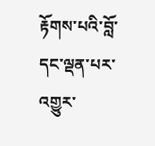རྟོགས་པའི་བློ་དང་ལྡན་པར་འགྱུར་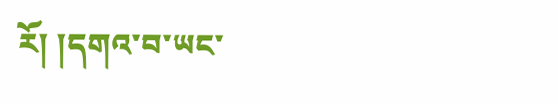རོ། །དགའ་བ་ཡང་